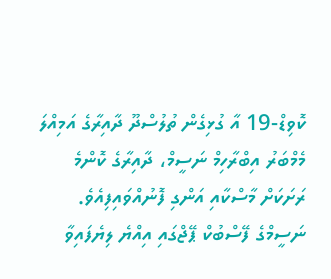ކޮވިޑް-19 އާ ގުޅިގެން ތުލުސްދޫ ދާއިރާގެ އަމިއްލަ މެމްބަރު އިބްރާހިމް ނަސީމް، ދާއިރާގެ ކޮންމެ ރަށަކަށް މާސްކާއި އަންގި ފޮނުއްވައިފިއެވެ.
ނަސީމްގެ ފޭސްބުކް ޕޭޖްގައި އިއްޔެ ލިޔެފައިވާ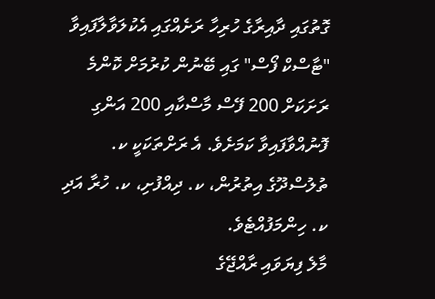ގޮތުގައި ދާއިރާގެ ހުރިހާ ރަށެއްގައި އެކުލަވާލާފައިވާ "ޓާސްކް ފޯސް" ގައި ބޭނުން ކުރުމަށް ކޮންމެ ރަށަކަށް 200 ފޭސް މާސްކާއި 200 އަންގި ފޮނުއްވާފައިވާ ކަމަށެވެ. އެ ރަށްތަކަކީ ކ. ތުލުސްދޫގެ އިތުރުން، ކ. ދިއްފުށި، ކ. ހުރާ އަދި ކ. ހިންމަފުއްޓެވެ.
މާލެ ފިޔަވައި ރާއްޖޭގެ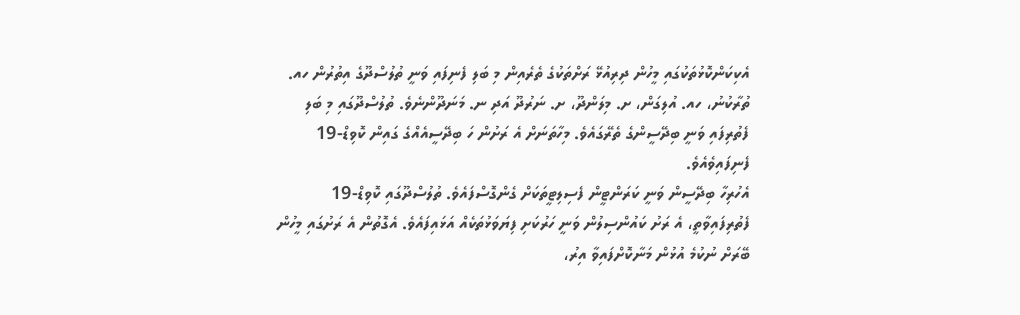އެކިކަންކޮޅުތަކުގައި މީހުން ދިރިއުޅޭ ރަށްތަކުގެ ތެރެއިން މި ބަލި ފެނިފައި ވަނީ ތުލުސްދޫގެ އިތުރުން ހއ. ތުރާކުނު، ހއ. އުލިގަން، ށ. މިލަންދޫ، ށ. ނަރުދޫ އަދި ނ. މަނަދޫންނެވެ. ތުލުސްދޫގައި މި ބަލި ފެތުރިފައި ވަނީ ބިދޭސީންގެ ތެރޭގައެވެ. މިހާތަނަށް އެ ރަށުން ހަ ބިދޭސީއެއްގެ ގައިން ކޮވިޑް-19 ފެނިފައިވެއެވެ.
އެހުރިހާ ބިދޭސީން ވަނީ ކަރަންޓީން ފެސިލިޓީތަކަށް ގެންގޮސްފައެވެ. ތުލުސްދޫގައި ކޮވިޑް-19 ފެތުރިފައިވާތީ، އެ ރަށު ކައުންސިލުން ވަނީ ހަރުކަށި ފިޔަވަޅުތަކެއް އަޅައިފައެވެ. އެގޮތުން އެ ރަށުގައި މީހުން ބޭރަށް ނުކުމެ އުޅުން މަނާކޮށްފައިވާ އިރު،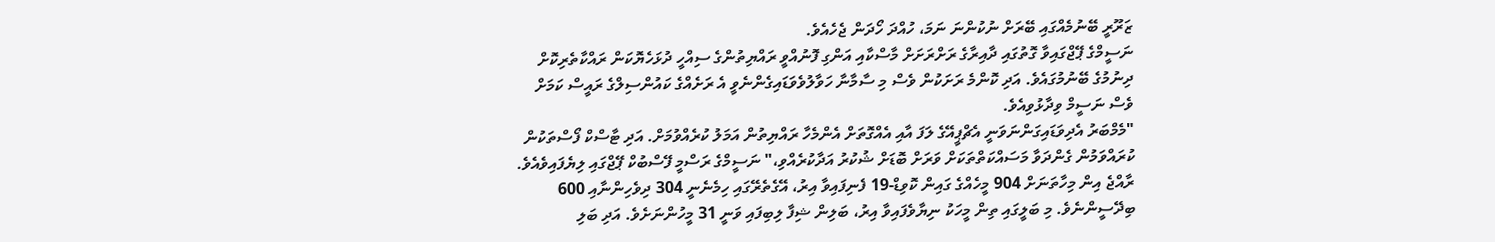ޒަރޫރީ ބޭނުމެއްގައި ބޭރަށް ނުކުންނަ ނަމަ، ހުއްދަ ހޯދަން ޖެހެއެވެ.
ނަސީމްގެ ޕޭޖްގައިވާ ގޮތުގައި ދާއިރާގެ ރަށްރަށަށް މާސްކާއި އަންގި ފޮނުއްވީ ރައްޔިތުންގެ ސިއްހީ ދުޅަހެޔޮކަން ރައްކާތެރިކޮށް ދިނުމުގެ ބޭނުމުގައެވެ. އަދި ކޮންމެ ރަށަކުން ވެސް މި ސާމާނާ ހަވާލުވެވަޑައިގެންނެވީ އެ ރަށެއްގެ ކައުންސިލްގެ ރައީސް ކަމަށް ވެސް ނަސީމް ވިދާޅުވިއެވެ.
"މެމްބަރު އެދިވަޑައިގަންނަވަނީ އެޗްޕީއޭގެ ލަފަ އާއި އެއްގޮތަށް އެންމެހާ ރައްޔިތުން އަމަލު ކުރެއްވުމަށް. އަދި ޓާސްކް ފޯސްތަކުން ކުރައްވަމުން ގެންދަވާ މަސައްކަތްތަކަށް ވަރަށް ބޮޑަށް ޝުކުރު އަދާކުރެއްވި،" ނަސީމްގެ ރަސްމީ ފޭސްބުކް ޕޭޖްގައި ލިޔެފައިވެއެވެ.
ރާއްޖެ އިން މިހާތަނަށް 904 މީހެއްގެ ގައިން ކޮވިޑް-19 ފެނިފައިވާ އިރު، އޭގެތެރޭގައި ހިމެނެނީ 304 ދިވެހިންނާއި 600 ބިދޭސީންނެވެ. މި ބަލީގައި ތިން މީހަކު ނިޔާވެފައިވާ އިރު، ބަލިން ޝިފާ ލިބިފައި ވަނީ 31 މީހުންނަށެވެ. އަދި ބަލި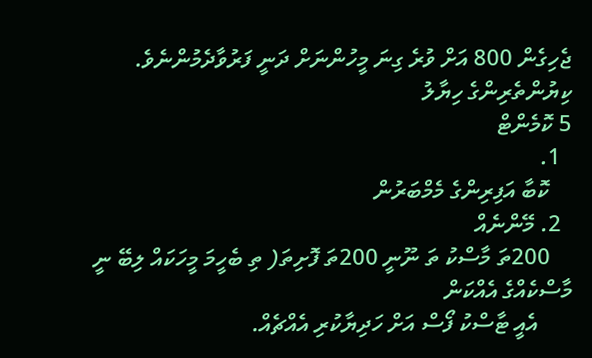ޖެހިގެން 800 އަށް ވުރެ ގިނަ މީހުންނަށް ދަނީ ފަރުވާދެމުންނެވެ.
ކިޔުންތެރިންގެ ހިޔާލު
5 ކޮމެންޓް
  1.
    ކޮބާ އަފިރިންގެ މެމްބަރުން
  2. މޭންނެއް
    200ތަ މާސްކު ތަ ނޫނީ 200ތަ ފޮށިތަ( ތި ބެހީމަ މީހަކައް ލިބޭ ނީ މާސްކެއްގެ އެއްކަން
      އެއީ ޓާސްކު ފޯސް އަށް ހަދިޔާކުރި އެއްޗެއް.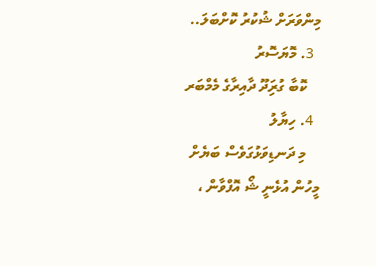މިންވަރަށް ޝުކުރު ކޮށްބަލަ..
  3. މޮޔަސޮރު
    ކޮބާ ގުރަިދޫ ދާއިރާގެ މެމްބަރ
  4. ހިޔާލު
    މި ދަނޑިވަޅުގަވެސް ބަޔެށް މީހުން އުޅެނީ ޝޯ އޮފްވާން ،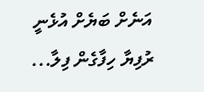އަނެށް ބަޔެށް އުޅެނީ ރުފިޔާ ހިފާގެން ފިލާ...